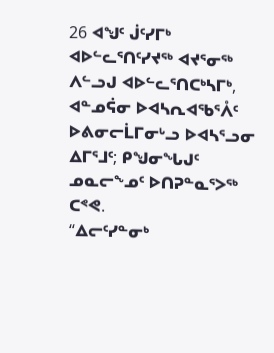26 ᐊᖑᑦ ᒎᑦᓯᒥᒃ ᐊᐅᓪᓚᕐᑎᑦᓯᔪᖅ ᐊᔪᕐᓂᖅ ᐱᓪᓗᒍ ᐊᐅᓪᓚᕐᑎᑕᒃᓴᒥᒃ, ᐊᓐᓄᕌᓂ ᐅᐊᓴᕆᐊᖃᕐᐰᑦ ᐅᕕᓂᓕᒫᒥᓂᒡᓗ ᐅᐊᓴᕐᓗᓂ ᐃᒥᕐᒧᑦ; ᑭᖑᓂᖓᒍᑦ ᓄᓇᓕᖕᓄᑦ ᐅᑎᕈᓐᓇᕐᐳᖅ ᑕᕝᕙ.
“ᐃᓕᑦᓯᓐᓂᒃ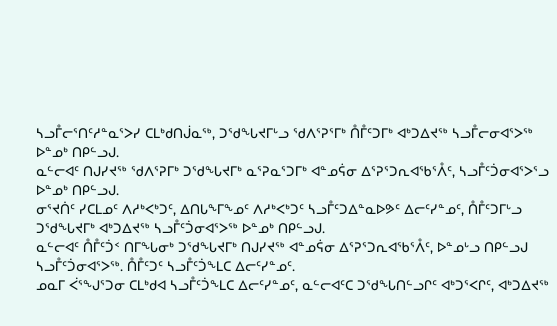ᓴᓗᒤᓕᕐᑎᑦᓱᓐᓇᕐᐳᓯ ᑕᒪᒃᑯᑎᒎᓇᖅ, ᑐᖁᖓᔪᒥᒡᓗ ᖁᐱᕐᕈᕐᒥᒃ ᑍᒤᑦᑐᒥᒃ ᐊᒃᑐᐃᔪᖅ ᓴᓗᒤᓕᓂᐊᕐᐳᖅ ᐅᓐᓄᒃ ᑎᑭᓪᓗᒍ.
ᓇᓪᓕᐊᑦ ᑎᒍᓯᔪᖅ ᖁᐱᕐᕈᒥᒃ ᑐᖁᖓᔪᒥᒃ ᓇᕐᕈᓇᕐᑐᒥᒃ ᐊᓐᓄᕌᓂ ᐃᕐᕈᕐᑐᕆᐊᖃᕐᐰᑦ, ᓴᓗᒤᑦᑑᓂᐊᕐᐳᕐᓗ ᐅᓐᓄᒃ ᑎᑭᓪᓗᒍ.
ᓂᕐᔪᑏᑦ ᓯᑕᒪᓄᑦ ᐱᓱᒃᐸᒃᑐᑦ, ᐃᑎᒐᖕᒥᖕᓄᑦ ᐱᓱᒃᐸᒃᑐᑦ ᓴᓗᒤᑦᑐᐃᓐᓇᐅᕗᑦ ᐃᓕᑦᓯᓐᓄᑦ, ᑍᒤᑦᑐᒥᒡᓗ ᑐᖁᖓᔪᒥᒃ ᐊᒃᑐᐃᔪᖅ ᓴᓗᒤᑦᑑᓂᐊᕐᐳᖅ ᐅᓐᓄᒃ ᑎᑭᓪᓗᒍ.
ᓇᓪᓕᐊᑦ ᑍᒤᑦᑑᑉ ᑎᒥᖓᓂᒃ ᑐᖁᖓᔪᒥᒃ ᑎᒍᓯᔪᖅ ᐊᓐᓄᕌᓂ ᐃᕐᕈᕐᑐᕆᐊᖃᕐᐰᑦ, ᐅᓐᓄᒡᓗ ᑎᑭᓪᓗᒍ ᓴᓗᒤᑦᑑᓂᐊᕐᐳᖅ. ᑍᒤᑦᑐᑦ ᓴᓗᒤᑦᑑᖕᒪᑕ ᐃᓕᑦᓯᓐᓄᑦ.
ᓄᓇᒥ ᐹᕐᖑᕐᑐᓂ ᑕᒪᒃᑯᐊ ᓴᓗᒤᑦᑑᖕᒪᑕ ᐃᓕᑦᓯᓐᓄᑦ, ᓇᓪᓕᐊᑦᑕ ᑐᖁᖓᑎᓪᓗᒋᑦ ᐊᒃᑐᕐᐸᒋᑦ, ᐊᒃᑐᐃᔪᖅ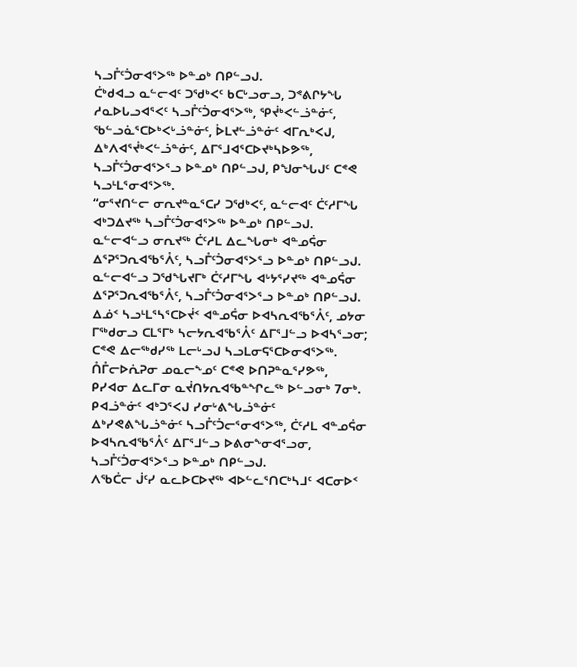ᓴᓗᒤᑦᑑᓂᐊᕐᐳᖅ ᐅᓐᓄᒃ ᑎᑭᓪᓗᒍ.
ᑖᒃᑯᐊᓗ ᓇᓪᓕᐊᑦ ᑐᖁᒃᐸᑦ ᑲᑕᒡᓗᓂᓗ, ᑐᕝᕕᒋᔭᖓ ᓱᓇᐅᒐᓗᐊᕐᐸᑦ ᓴᓗᒤᑦᑑᓂᐊᕐᐳᖅ, ᕿᔫᒃᐸᓪᓘᓐᓃᑦ, ᖃᓪᓗᓈᕐᑕᐅᒃᐸᒡᓘᓐᓃᑦ, ᐆᒪᔪᓪᓘᓐᓃᑦ ᐊᒥᕆᒃᐸᒍ, ᐃᒃᐱᐊᕐᔫᒃᐸᓪᓘᓐᓃᑦ, ᐃᒥᕐᒧᐊᕐᑕᐅᔪᒃᓴᐅᕗᖅ, ᓴᓗᒤᑦᑑᓂᐊᕐᐳᕐᓗ ᐅᓐᓄᒃ ᑎᑭᓪᓗᒍ, ᑭᖑᓂᖓᒍᑦ ᑕᕝᕙ ᓴᓗᒻᒪᕐᓂᐊᕐᐳᖅ.
“ᓂᕐᔪᑎᓪᓕ ᓂᕆᔪᓐᓇᕐᑕᓯ ᑐᖁᒃᐸᑦ, ᓇᓪᓕᐊᑦ ᑖᑦᓱᒥᖓ ᐊᒃᑐᐃᔪᖅ ᓴᓗᒤᑦᑑᓂᐊᕐᐳᖅ ᐅᓐᓄᒃ ᑎᑭᓪᓗᒍ.
ᓇᓪᓕᐊᓪᓗ ᓂᕆᔪᖅ ᑖᑦᓱᒪ ᐃᓚᖓᓂᒃ ᐊᓐᓄᕌᓂ ᐃᕐᕈᕐᑐᕆᐊᖃᕐᐰᑦ, ᓴᓗᒤᑦᑑᓂᐊᕐᐳᕐᓗ ᐅᓐᓄᒃ ᑎᑭᓪᓗᒍ. ᓇᓪᓕᐊᓪᓗ ᑐᖁᖓᔪᒥᒃ ᑖᑦᓱᒥᖓ ᐊᒡᔭᕐᓯᔪᖅ ᐊᓐᓄᕌᓂ ᐃᕐᕈᕐᑐᕆᐊᖃᕐᐰᑦ, ᓴᓗᒤᑦᑑᓂᐊᕐᐳᕐᓗ ᐅᓐᓄᒃ ᑎᑭᓪᓗᒍ.
ᐃᓅᑉ ᓴᓗᒻᒪᕐᓴᕐᑕᐅᔫᑉ ᐊᓐᓄᕌᓂ ᐅᐊᓴᕆᐊᖃᕐᐰᑦ, ᓄᔭᓂ ᒥᖅᑯᓂᓗ ᑕᒪᕐᒥᒃ ᓴᓕᔭᕆᐊᖃᕐᐰᑦ ᐃᒥᕐᒧᓪᓗ ᐅᐊᓴᕐᓗᓂ; ᑕᕝᕙ ᐃᓕᖅᑯᓯᖅ ᒪᓕᒡᓗᒍ ᓴᓗᒪᓂᕋᕐᑕᐅᓂᐊᕐᐳᖅ. ᑍᒤᓕᐅᕇᕈᓂ ᓄᓇᓕᖕᓄᑦ ᑕᕝᕙ ᐅᑎᕈᓐᓇᕐᓯᕗᖅ, ᑭᓯᐊᓂ ᐃᓚᒥᓂ ᓇᔫᑎᔭᕆᐊᖃᓐᖏᓚᖅ ᐅᓪᓗᓂᒃ 7ᓂᒃ.
ᑭᐊᓘᓐᓃᑦ ᐊᒃᑐᕐᐸᒍ ᓯᓂᒡᕕᖓᓘᓐᓃᑦ ᐃᒃᓯᕙᕕᖓᓘᓐᓃᑦ ᓴᓗᒤᑦᑑᓕᕐᓂᐊᕐᐳᖅ, ᑖᑦᓱᒪ ᐊᓐᓄᕌᓂ ᐅᐊᓴᕆᐊᖃᕐᐰᑦ ᐃᒥᕐᒧᓪᓗ ᐅᕕᓂᖕᓂᐊᕐᓗᓂ, ᓴᓗᒤᑦᑑᓂᐊᕐᐳᕐᓗ ᐅᓐᓄᒃ ᑎᑭᓪᓗᒍ.
ᐱᖃᑖᓕ ᒎᑦᓯ ᓇᓚᐅᑕᐅᔪᖅ ᐊᐅᓪᓚᕐᑎᑕᒃᓴᒧᑦ ᐊᑕᓂᐅᑉ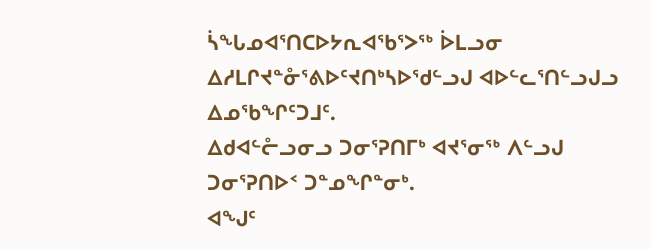ᓵᖓᓄᐊᕐᑎᑕᐅᔭᕆᐊᖃᕐᐳᖅ ᐆᒪᓗᓂ ᐃᓱᒪᒋᔪᓐᓁᕐᕕᐅᑦᔪᑎᒃᓴᐅᖁᓪᓗᒍ ᐊᐅᓪᓚᕐᑎᓪᓗᒍᓗ ᐃᓄᖃᖏᑦᑐᒧᑦ.
ᐃᑯᐊᓪᓔᓗᓂᓗ ᑐᓂᕐᕈᑎᒥᒃ ᐊᔪᕐᓂᖅ ᐱᓪᓗᒍ ᑐᓂᕐᕈᑎᐅᑉ ᑐᓐᓄᖏᓐᓂᒃ.
ᐊᖑᑦ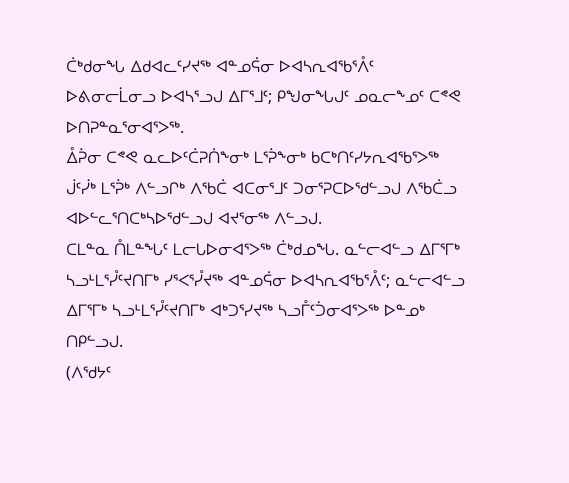ᑖᒃᑯᓂᖓ ᐃᑯᐊᓚᑦᓯᔪᖅ ᐊᓐᓄᕌᓂ ᐅᐊᓴᕆᐊᖃᕐᐰᑦ ᐅᕕᓂᓕᒫᓂᓗ ᐅᐊᓴᕐᓗᒍ ᐃᒥᕐᒧᑦ; ᑭᖑᓂᖓᒍᑦ ᓄᓇᓕᖕᓄᑦ ᑕᕝᕙ ᐅᑎᕈᓐᓇᕐᓂᐊᕐᐳᖅ.
ᐂᕉᓂ ᑕᕝᕙ ᓇᓚᐅᑦᑖᕈᑏᖕᓂᒃ ᒪᕐᕉᖕᓂᒃ ᑲᑕᒃᑎᑦᓯᔭᕆᐊᖃᕐᐳᖅ ᒎᑦᓰᒃ ᒪᕐᕉᒃ ᐱᓪᓗᒋᒃ ᐱᖃᑖ ᐊᑕᓂᕐᒧᑦ ᑐᓂᕐᕈᑕᐅᖁᓪᓗᒍ ᐱᖃᑖᓗ ᐊᐅᓪᓚᕐᑎᑕᒃᓴᐅᖁᓪᓗᒍ ᐊᔪᕐᓂᖅ ᐱᓪᓗᒍ.
ᑕᒪᓐᓇ ᑍᒪᓐᖓᑦ ᒪᓕᒐᐅᓂᐊᕐᐳᖅ ᑖᒃᑯᓄᖓ. ᓇᓪᓕᐊᓪᓗ ᐃᒥᕐᒥᒃ ᓴᓗᒻᒪᕐᓮᑦᔪᑎᒥᒃ ᓯᕐᐸᕐᓮᔪᖅ ᐊᓐᓄᕌᓂ ᐅᐊᓴᕆᐊᖃᕐᐰᑦ; ᓇᓪᓕᐊᓪᓗ ᐃᒥᕐᒥᒃ ᓴᓗᒻᒪᕐᓮᑦᔪᑎᒥᒃ ᐊᒃᑐᕐᓯᔪᖅ ᓴᓗᒤᑦᑑᓂᐊᕐᐳᖅ ᐅᓐᓄᒃ ᑎᑭᓪᓗᒍ.
(ᐱᖁᔭᑦ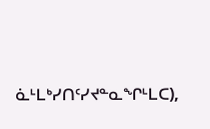ᓈᒻᒪᒃᓯᑎᑦᓯᔪᓐᓇᖏᒻᒪᑕ),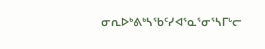ᓂᕆᐅᒃᕕᒃᓴᖃᑦᓯᐊᕐᓇᕐᓂᕐᓴᒥᒡᓕ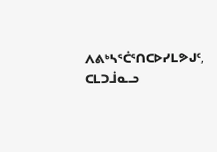ᐱᕕᒃᓴᕐᑖᕐᑎᑕᐅᓯᒪᕗᒍᑦ, ᑕᒪᑐᒨᓇᓗ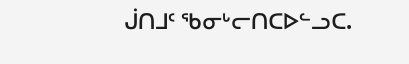ᒎᑎᒧᑦ ᖃᓂᒡᓕᑎᑕᐅᓪᓗᑕ.